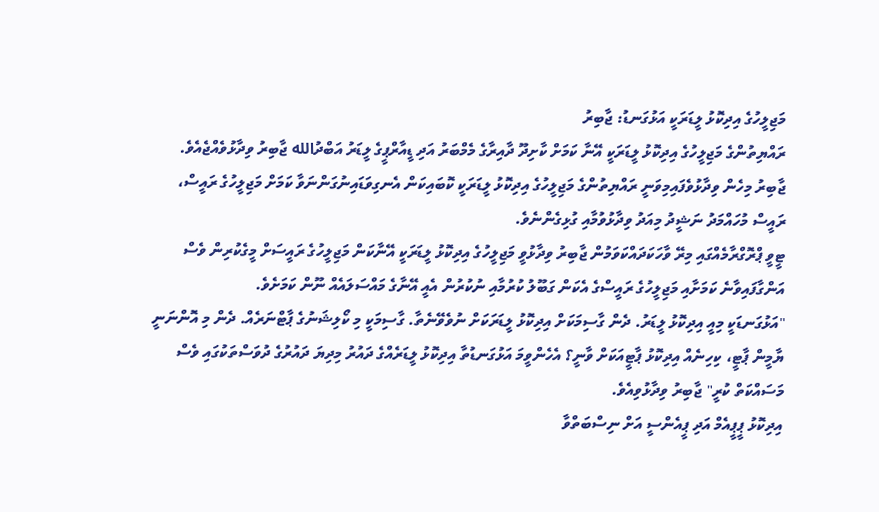މަޖިލީހުގެ އިދިކޮޅު ލީޑަރަކީ އަޅުގަނޑު: ޖާބިރު
ރައްޔިތުންގެ މަޖިލީހުގެ އިދިކޮޅު ލީޑަރަކީ އޭނާ ކަމަށް ކާށިދޫ ދާއިރާގެ މެމްބަރު އަދި ޑީއާރްޕީގެ ލީޑަރު އަބްދުالله ޖާބިރު ވިދާޅުވެއްޖެއެވެ.
ޖާބިރު މިހެން ވިދާޅުވެފައިމިވަނީ ރައްޔިތުންގެ މަޖިލީހުގެ އިދިކޮޅު ލީޑަރަކީ ކޮބައިކަން އެނގިވަޑައިނުގަންނަވާ ކަމަށް މަޖިލީހުގެ ރައީސް، ރައީސް މުހައްމަދު ނަޝީދު މިއަދު ވިދާޅުވުމާއި ގުޅިގެންނެވެ.
ޓީވީ ޕްރޮގްރާމެއްގައި މިރޭ ވާހަކަދައްކަވަމުން ޖާބިރު ވިދާޅުވީ މަޖިލީހުގެ އިދިކޮޅު ލީޑަރަކީ އޭނާކަން މަޖިލީހުގެ ރައީސަށް މީގެކުރިން ވެސް އަންގާފައިވާނެ ކަމަށާއި މަޖިލީހުގެ ރައީސްގެ އެކަން ގަބޫލު ކުރުމާއި ނުކުރުން އެއީ އޭނާގެ މައްސަލައެއް ނޫން ކަމަށެވެ.
"އަޅުގަނޑަކީ މިއީ އިދިކޮޅު ލީޑަރު. ދެން ގާސިމަކަށް އިދިކޮޅު ލީޑަރަކަށް ނުވެވޭނެތާ. ގާސިމަކީ މި ކޯލިޝަނުގެ ޕާޓްނަރެއް. ދެން މި އޮންނަނީ ޔާމީން ޕާޓީ، ކިހިނެއް އިދިކޮޅު ޕާޓީއަކަށް ވާނީ؟ އެހެންވީމަ އަޅުގަނޑުތާ އިދިކޮޅު ލީޑަރެއްގެ ދައުރު މިދިޔަ ދައުރުގެ ދުވަސްތަކުގައި ވެސް މަސައްކަތް ކުރީ" ޖާބިރު ވިދާޅުވިއެވެ.
އިދިކޮޅު ޕީޕީއެމް އަދި ޕީއެންސީ އަށް ނިސްބަތްވާ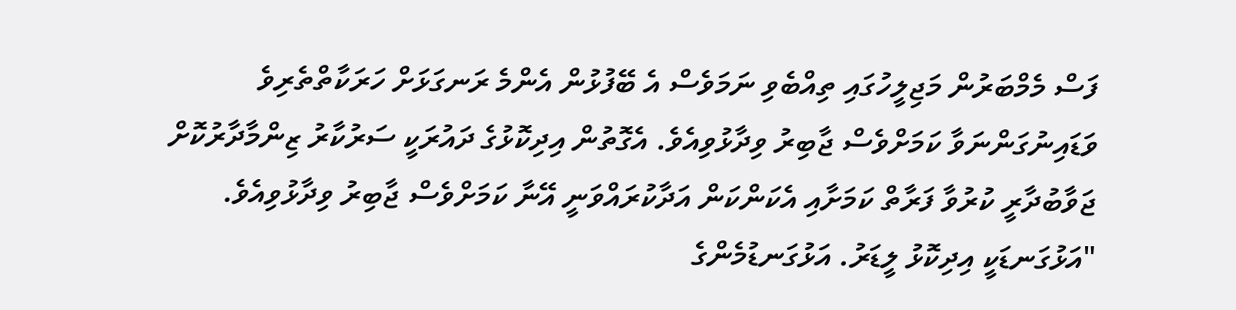ފަސް މެމްބަރުން މަޖިލީހުގައި ތިއްބެވި ނަމަވެސް އެ ބޭފުޅުން އެންމެ ރަނގަޅަށް ހަރަކާތްތެރިވެ ވަޑައިނުގަންނަވާ ކަމަށްވެސް ޖާބިރު ވިދާޅުވިއެވެ. އެގޮތުން އިދިކޮޅުގެ ދައުރަކީ ސަރުކާރު ޒިންމާދާރުކޮށް ޖަވާބުދާރީ ކުރުވާ ފަރާތް ކަމަށާއި އެކަންކަން އަދާކުރައްވަނީ އޭނާ ކަމަށްވެސް ޖާބިރު ވިދާޅުވިއެވެ.
"އަޅުގަނޑަކީ އިދިކޮޅު ލީޑަރު. އަޅުގަނޑުމެންގެ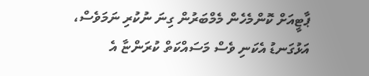ޕާޓީއަށް ކޮންމެހެން މެމްބަރުން ގިނަ ނުކުރި ނަމަވެސް، އަޅުގަނޑު އެކަނި ވެސް މަސައްކަތް ކުރަންޏާ އެ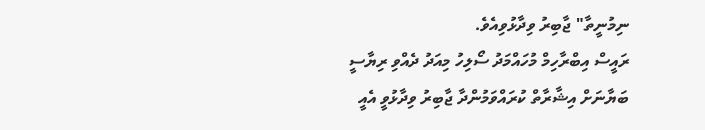ނިމުނީތާ" ޖާބިރު ވިދާޅުވިއެވެ.
ރައީސް އިބްރާހިމް މުހައްމަދު ސޯލިހު މިއަދު ދެއްވި ރިޔާސީ ބަޔާނަށް އިޝާރާތް ކުރައްވަމުންދާ ޖާބިރު ވިދާޅުވީ އެއީ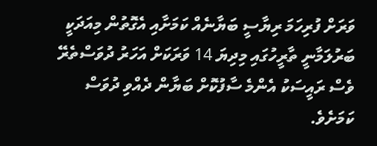ވަރަށް ފުރިހަމަ ރިޔާސީ ބަޔާނެއް ކަމަށާއި އެގޮތުން މިއަދަކީ ބަރުލަމާނީ ތާރީހުގައި މިދިޔަ 14 ވަރަކަށް އަހަރު ދުވަސްތެރޭ ވެސް ރައީސަކު އެންމެ ސާފުކޮށް ބަޔާން ދެއްވި ދުވަސް ކަމަށެވެ.